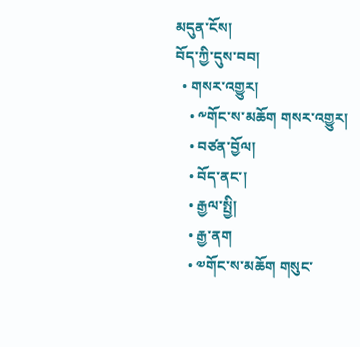མདུན་ངོས།
བོད་ཀྱི་དུས་བབ།
  • གསར་འགྱུར།
    • ༸གོང་ས་མཆོག གསར་འགྱུར།
    • བཙན་བྱོལ།
    • བོད་ནང་།
    • རྒྱལ་སྤྱི།
    • རྒྱ་ནག
    • ༧གོང་ས་མཆོག གསུང་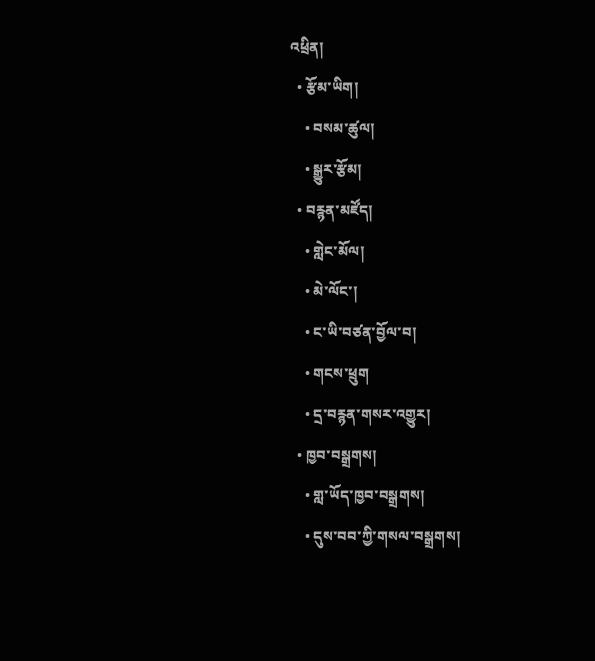འཕྲིན།
  • རྩོམ་ཡིག།
    • བསམ་ཚུལ།
    • སྒྱུར་རྩོམ།
  • བརྙན་མཛོད།
    • གླེང་མོལ།
    • མེ་ལོང་།
    • ང་ཡི་བཙན་བྱོལ་བ།
    • གངས་ཕྲུག
    • དྲ་བརྙན་གསར་འགྱུར།
  • ཁྱབ་བསྒྲགས།
    • གླ་ཡོད་ཁྱབ་བསྒྲགས།
    • དུས་བབ་ཀྱི་གསལ་བསྒྲགས།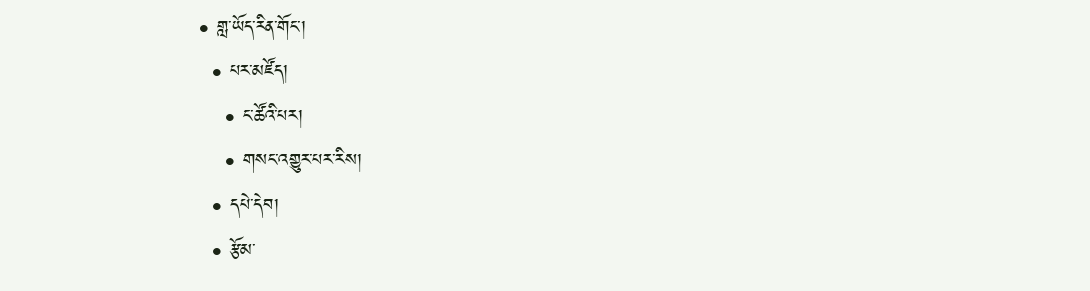• གླ་ཡོད་རིན་གོང་།
  • པར་མཛོད།
    • ང་ཚོའི་པར།
    • གསང་འགྱུར་པར་རིས།
  • དཔེ་དེབ།
  • རྩོམ་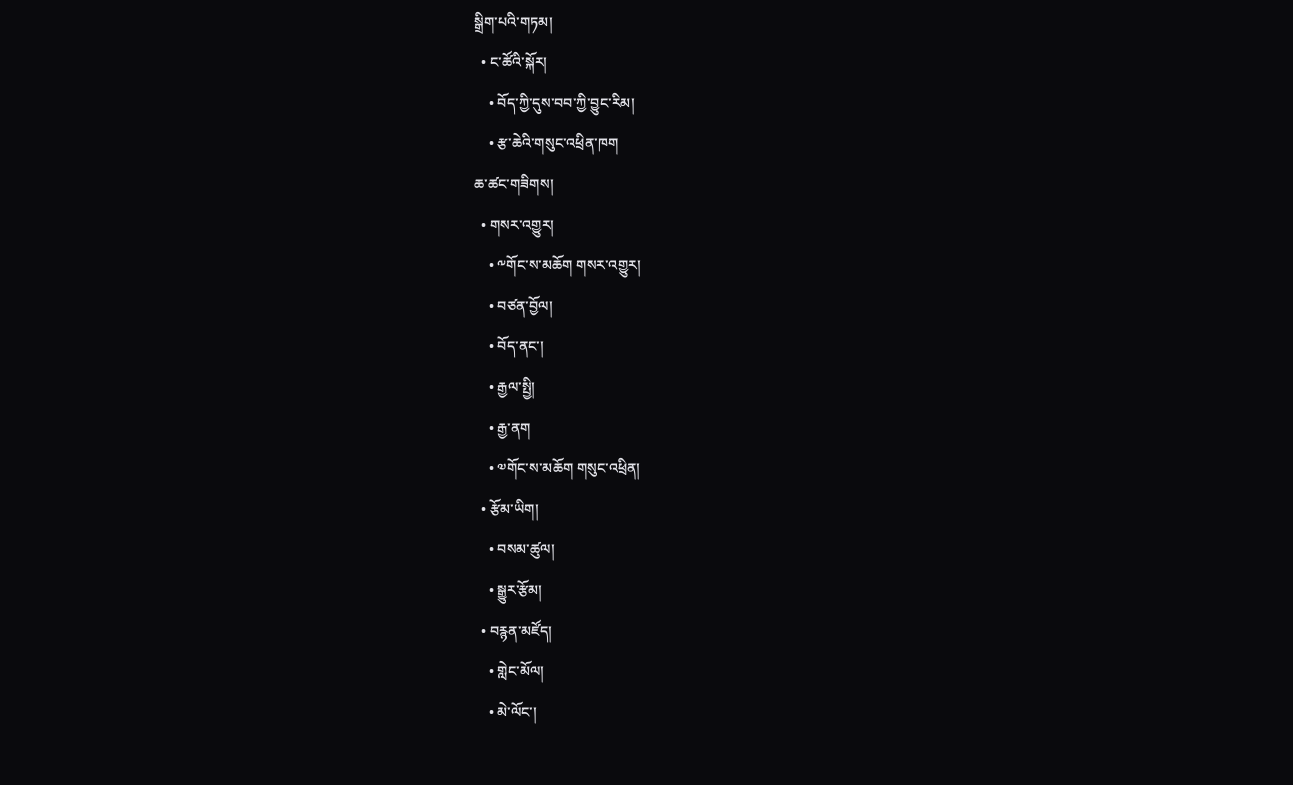སྒྲིག་པའི་གཏམ།
  • ང་ཚོའི་སྐོར།
    • བོད་ཀྱི་དུས་བབ་ཀྱི་བྱུང་རིམ།
    • རྩ་ཆེའི་གསུང་འཕྲིན་ཁག
ཆ་ཚང་གཟིགས།
  • གསར་འགྱུར།
    • ༸གོང་ས་མཆོག གསར་འགྱུར།
    • བཙན་བྱོལ།
    • བོད་ནང་།
    • རྒྱལ་སྤྱི།
    • རྒྱ་ནག
    • ༧གོང་ས་མཆོག གསུང་འཕྲིན།
  • རྩོམ་ཡིག།
    • བསམ་ཚུལ།
    • སྒྱུར་རྩོམ།
  • བརྙན་མཛོད།
    • གླེང་མོལ།
    • མེ་ལོང་།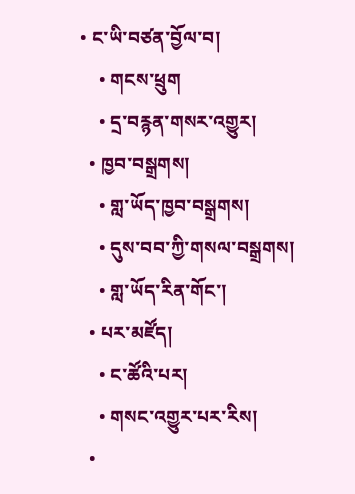• ང་ཡི་བཙན་བྱོལ་བ།
    • གངས་ཕྲུག
    • དྲ་བརྙན་གསར་འགྱུར།
  • ཁྱབ་བསྒྲགས།
    • གླ་ཡོད་ཁྱབ་བསྒྲགས།
    • དུས་བབ་ཀྱི་གསལ་བསྒྲགས།
    • གླ་ཡོད་རིན་གོང་།
  • པར་མཛོད།
    • ང་ཚོའི་པར།
    • གསང་འགྱུར་པར་རིས།
  •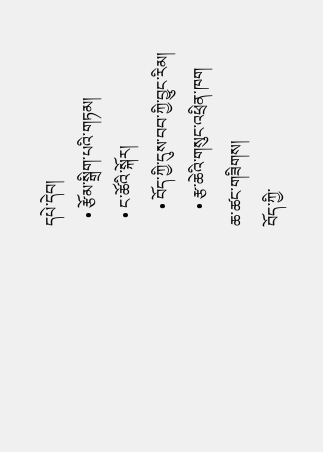དཔེ་དེབ།
  • རྩོམ་སྒྲིག་པའི་གཏམ།
  • ང་ཚོའི་སྐོར།
    • བོད་ཀྱི་དུས་བབ་ཀྱི་བྱུང་རིམ།
    • རྩ་ཆེའི་གསུང་འཕྲིན་ཁག
ཆ་ཚང་གཟིགས།
བོད་ཀྱི་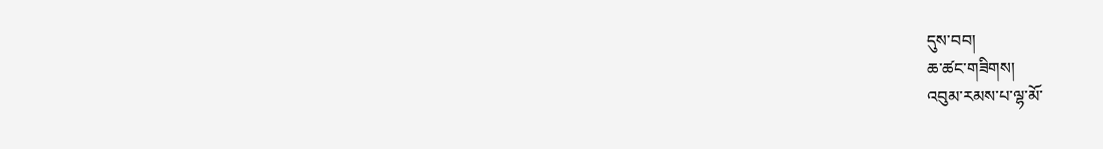དུས་བབ།
ཆ་ཚང་གཟིགས།
འབུམ་རམས་པ་ལྷ་མོ་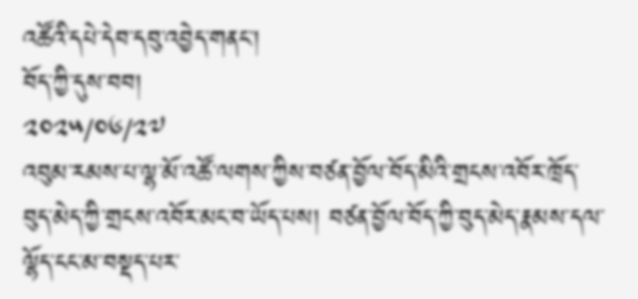འཚོའི་དཔེ་དེབ་དབུ་འབྱེད་གནང་།
བོད་ཀྱི་དུས་བབ།
༢༠༢༥/༠༦/༢༧
འབུམ་རམས་པ་ལྷ་མོ་འཚོ་ལགས་ཀྱིས་བཙན་བྱོལ་བོད་མིའི་གྲངས་འབོར་ཁྲོད་བུད་མེད་ཀྱི་གྲངས་འབོར་མང་བ་ཡོད་པས། བཙན་བྱོལ་བོད་ཀྱི་བུད་མེད་རྣམས་དལ་ལྷོད་ངང་མ་བསྡད་པར་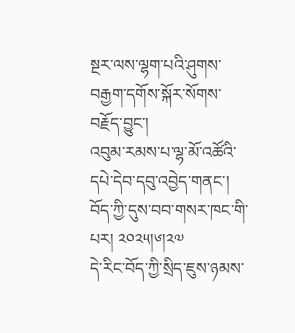སྔར་ལས་ལྷག་པའི་ཤུགས་བརྒྱག་དགོས་སྐོར་སོགས་བརྗོད་བྱུང་།
འབུམ་རམས་པ་ལྷ་མོ་འཚོའི་དཔེ་དེབ་དབུ་འབྱེད་གནང་། བོད་ཀྱི་དུས་བབ་གསར་ཁང་གི་པར། ༢༠༢༥།༦།༢༧
དེ་རིང་བོད་ཀྱི་སྲིད་ཇུས་ཉམས་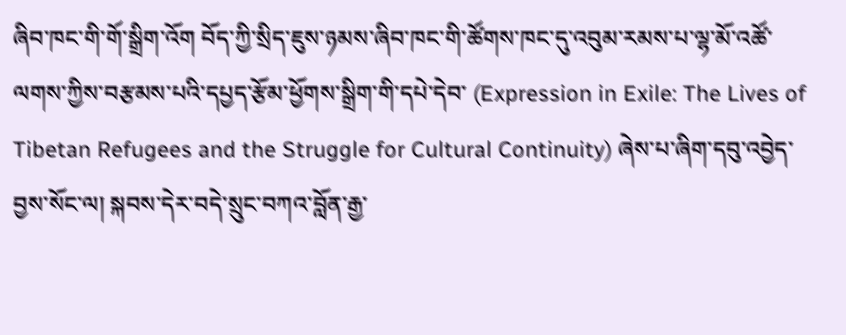ཞིབ་ཁང་གི་གོ་སྒྲིག་འོག བོད་ཀྱི་སྲིད་ཇུས་ཉམས་ཞིབ་ཁང་གི་ཚོགས་ཁང་དུ་འབུམ་རམས་པ་ལྷ་མོ་འཚོ་ལགས་ཀྱིས་བརྩམས་པའི་དཔྱད་རྩོམ་ཕྱོགས་སྒྲིག་གི་དཔེ་དེབ་ (Expression in Exile: The Lives of Tibetan Refugees and the Struggle for Cultural Continuity) ཞེས་པ་ཞིག་དབུ་འབྱེད་བྱས་སོང་ལ། སྐབས་དེར་བདེ་སྲུང་བཀའ་བློན་རྒྱ་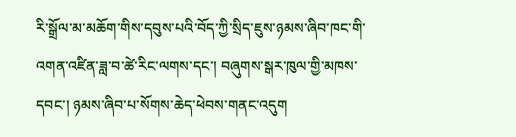རི་སྒྲོལ་མ་མཆོག་གིས་དབུས་པའི་བོད་ཀྱི་སྲིད་ཇུས་ཉམས་ཞིབ་ཁང་གི་འགན་འཛིན་ཟླ་བ་ཚེ་རིང་ལགས་དང་། བཞུགས་སྒར་ཁུལ་གྱི་མཁས་དབང་། ཉམས་ཞིབ་པ་སོགས་ཆེད་ཕེབས་གནང་འདུག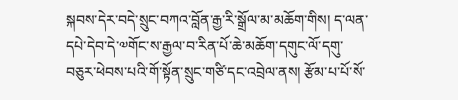སྐབས་དེར་བདེ་སྲུང་བཀའ་བློན་རྒྱ་རི་སྒྲོལ་མ་མཆོག་གིས། ད་ལན་དཔེ་དེབ་དེ་༧གོང་ས་རྒྱལ་བ་རིན་པོ་ཆེ་མཆོག་དགུང་ལོ་དགུ་བཅུར་ཕེབས་པའི་གོ་སྟོན་སྲུང་གཙི་དང་འབྲེལ་ནས། རྩོམ་པ་པོ་སོ་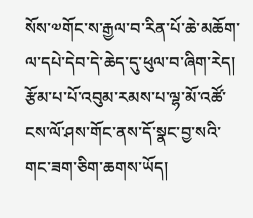སོས་༧གོང་ས་རྒྱལ་བ་རིན་པོ་ཆེ་མཆོག་ལ་དཔེ་དེབ་དེ་ཆེད་དུ་ཕུལ་བ་ཞིག་རེད། རྩོམ་པ་པོ་འབུམ་རམས་པ་ལྷ་མོ་འཚོ་ངས་ལོ་ཤས་གོང་ནས་དོ་སྣང་བྱ་སའི་གང་ཟག་ཅིག་ཆགས་ཡོད།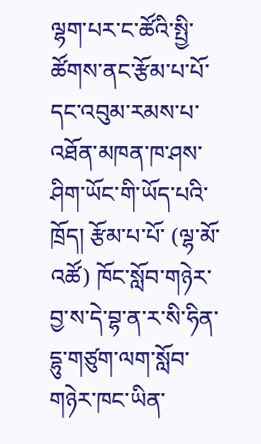ལྷག་པར་ང་ཚོའི་སྤྱི་ཚོགས་ནང་རྩོམ་པ་པོ་དང་འབུམ་རམས་པ་འཐོན་མཁན་ཁ་ཤས་ཤིག་ཡོང་གི་ཡོད་པའི་ཁྲོད། རྩོམ་པ་པོ་ (ལྷ་མོ་འཚོ) ཁོང་སློབ་གཉེར་བྱ་ས་དེ་བྷ་ན་ར་སི་ཧིན་དྷུ་གཙུག་ལག་སློབ་གཉེར་ཁང་ཡིན་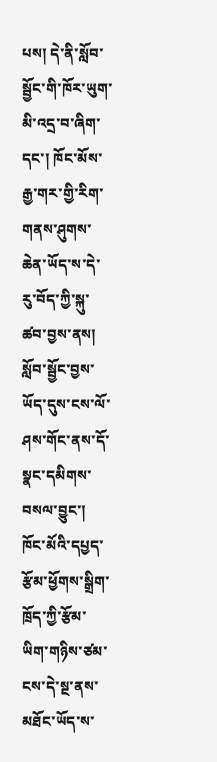པས། དེ་ནི་སློབ་སྦྱོང་གི་ཁོར་ཡུག་མི་འདྲ་བ་ཞིག་དང་། ཁོང་མོས་རྒྱ་གར་གྱི་རིག་གནས་ཤུགས་ཆེན་ཡོད་ས་དེ་རུ་བོད་ཀྱི་སྐུ་ཚབ་བྱས་ནས། སློབ་སྦྱོང་བྱས་ཡོད་དུས་ངས་ལོ་ཤས་གོང་ནས་དོ་སྣང་དམིགས་བསལ་བྱུང་། ཁོང་མོའི་དཔྱད་རྩོམ་ཕྱོགས་སྒྲིག་ཁྲོད་ཀྱི་རྩོམ་ཡིག་གཉིས་ཙམ་ངས་དེ་སྔ་ནས་མཐོང་ཡོད་ས་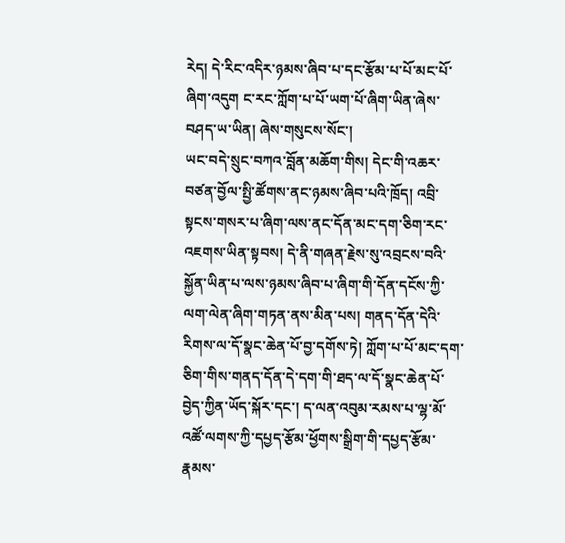རེད། དེ་རིང་འདིར་ཉམས་ཞིབ་པ་དང་རྩོམ་པ་པོ་མང་པོ་ཞིག་འདུག ང་རང་ཀློག་པ་པོ་ཡག་པོ་ཞིག་ཡིན་ཞེས་བཤད་ཡ་ཡིན། ཞེས་གསུངས་སོང་།
ཡང་བདེ་སྲུང་བཀའ་བློན་མཆོག་གིས། དེང་གི་འཆར་བཙན་བྱོལ་སྤྱི་ཚོགས་ནང་ཉམས་ཞིབ་པའི་ཁྲོད། འབྲི་སྟངས་གསར་པ་ཞིག་ལས་ནང་དོན་མང་དག་ཅིག་རང་འཇགས་ཡིན་སྟབས། དེ་ནི་གཞན་རྗེས་སུ་འབྲངས་བའི་སྐྱོན་ཡིན་པ་ལས་ཉམས་ཞིབ་པ་ཞིག་གི་དོན་དངོས་ཀྱི་ལག་ལེན་ཞིག་གཏན་ནས་མིན་པས། གནད་དོན་དེའི་རིགས་ལ་དོ་སྣང་ཆེན་པོ་བྱ་དགོས་ཏེ། ཀློག་པ་པོ་མང་དག་ཅིག་གིས་གནད་དོན་དེ་དག་གི་ཐད་ལ་དོ་སྣང་ཆེན་པོ་བྱེད་ཀྱིན་ཡོད་སྐོར་དང་། ད་ལན་འབུམ་རམས་པ་ལྷ་མོ་འཚོ་ལགས་ཀྱི་དཔྱད་རྩོམ་ཕྱོགས་སྒྲིག་གི་དཔྱད་རྩོམ་རྣམས་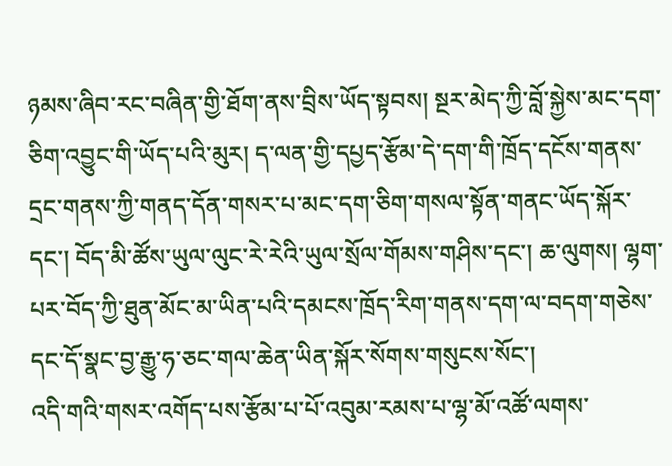ཉམས་ཞིབ་རང་བཞིན་གྱི་ཐོག་ནས་བྲིས་ཡོད་སྟབས། སྔར་མེད་ཀྱི་བློ་སྐྱེས་མང་དག་ཅིག་འབྱུང་གི་ཡོད་པའི་མུར། ད་ལན་གྱི་དཔྱད་རྩོམ་དེ་དག་གི་ཁྲོད་དངོས་གནས་དྲང་གནས་ཀྱི་གནད་དོན་གསར་པ་མང་དག་ཅིག་གསལ་སྟོན་གནང་ཡོད་སྐོར་དང་། བོད་མི་ཚོས་ཡུལ་ལུང་རེ་རེའི་ཡུལ་སྲོལ་གོམས་གཤིས་དང་། ཆ་ལུགས། ལྷག་པར་བོད་ཀྱི་ཐུན་མོང་མ་ཡིན་པའི་དམངས་ཁྲོད་རིག་གནས་དག་ལ་བདག་གཅེས་དང་དོ་སྣང་བྱ་རྒྱུ་ཧ་ཅང་གལ་ཆེན་ཡིན་སྐོར་སོགས་གསུངས་སོང་།
འདི་གའི་གསར་འགོད་པས་རྩོམ་པ་པོ་འབུམ་རམས་པ་ལྷ་མོ་འཚོ་ལགས་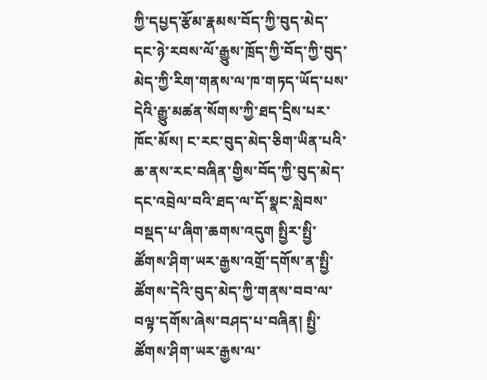ཀྱི་དཔྱད་རྩོམ་རྣམས་བོད་ཀྱི་བུད་མེད་དང་ཉེ་རབས་ལོ་རྒྱུས་ཁྲོད་ཀྱི་བོད་ཀྱི་བུད་མེད་ཀྱི་རིག་གནས་ལ་ཁ་གཏད་ཡོད་པས་དེའི་རྒྱུ་མཚན་སོགས་ཀྱི་ཐད་དྲིས་པར་ཁོང་མོས། ང་རང་བུད་མེད་ཅིག་ཡིན་པའི་ཆ་ནས་རང་བཞིན་གྱིས་བོད་ཀྱི་བུད་མེད་དང་འབྲེལ་བའི་ཐད་ལ་དོ་སྣང་སླེབས་བསྡད་པ་ཞིག་ཆགས་འདུག སྤྱིར་སྤྱི་ཚོགས་ཤིག་ཡར་རྒྱས་འགྲོ་དགོས་ན་སྤྱི་ཚོགས་དེའི་བུད་མེད་ཀྱི་གནས་བབ་ལ་བལྟ་དགོས་ཞེས་བཤད་པ་བཞིན། སྤྱི་ཚོགས་ཤིག་ཡར་རྒྱས་ལ་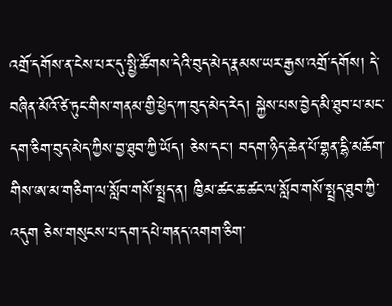འགྲོ་དགོས་ན་ངེས་པར་དུ་སྤྱི་ཚོགས་དེའི་བུད་མེད་རྣམས་ཡར་རྒྱས་འགྲོ་དགོས། དེ་བཞིན་མོའོ་ཙེ་ཏུང་གིས་གནམ་གྱི་ཕྱེད་ཀ་བུད་མེད་རེད། སྐྱེས་པས་བྱེད་མི་ཐུབ་པ་མང་དག་ཅིག་བུད་མེད་ཀྱིས་བྱ་ཐུབ་ཀྱི་ཡོད། ཅེས་དང་། བདག་ཉིད་ཆེན་པོ་གྷན་དྷི་མཆོག་གིས་ཨ་མ་གཅིག་ལ་སློབ་གསོ་སྤྲད་ན། ཁྱིམ་ཚང་ཆ་ཚང་ལ་སློབ་གསོ་སྤྲད་ཐུབ་ཀྱི་འདུག ཅེས་གསུངས་པ་དག་དཔེ་གནད་འགག་ཅིག་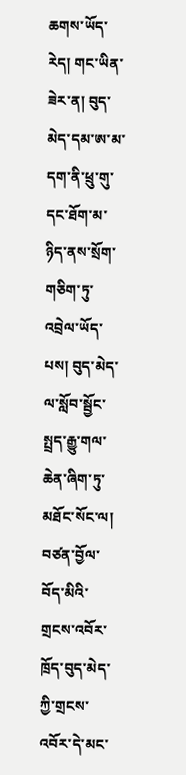ཆགས་ཡོད་རེད། གང་ཡིན་ཟེར་ན། བུད་མེད་དམ་ཨ་མ་དག་ནི་ཕྲུ་གུ་དང་ཐོག་མ་ཉིད་ནས་སྲོག་གཅིག་ཏུ་འབྲེལ་ཡོད་པས། བུད་མེད་ལ་སློབ་སྦྱོང་སྤྲད་རྒྱུ་གལ་ཆེན་ཞིག་ཏུ་མཐོང་སོང་ལ། བཙན་བྱོལ་བོད་མིའི་གྲངས་འབོར་ཁྲོད་བུད་མེད་ཀྱི་གྲངས་འབོར་དེ་མང་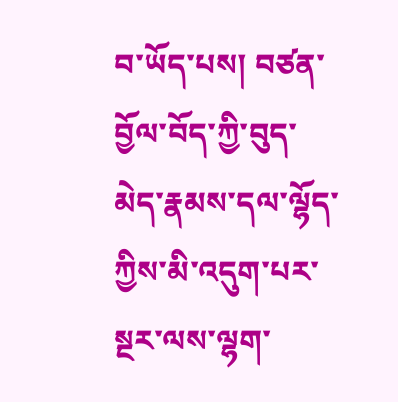བ་ཡོད་པས། བཙན་བྱོལ་བོད་ཀྱི་བུད་མེད་རྣམས་དལ་ལྷོད་ཀྱིས་མི་འདུག་པར་སྔར་ལས་ལྷག་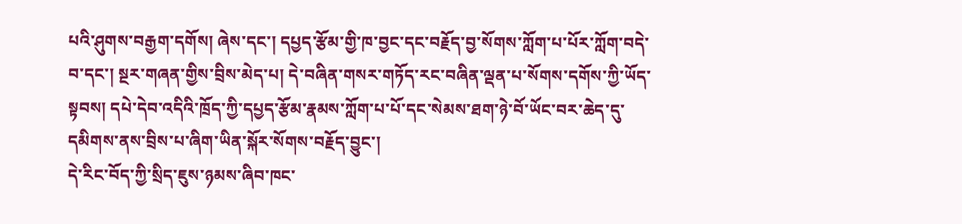པའི་ཤུགས་བརྒྱག་དགོས། ཞེས་དང་། དཔྱད་རྩོམ་གྱི་ཁ་བྱང་དང་བརྗོད་བྱ་སོགས་ཀློག་པ་པོར་ཀློག་བདེ་བ་དང་། སྔར་གཞན་གྱིས་བྲིས་མེད་པ། དེ་བཞིན་གསར་གཏོད་རང་བཞིན་ལྡན་པ་སོགས་དགོས་ཀྱི་ཡོད་སྟབས། དཔེ་དེབ་འདིའི་ཁྲོད་ཀྱི་དཔྱད་རྩོམ་རྣམས་ཀློག་པ་པོ་དང་སེམས་ཐག་ཉེ་བོ་ཡོང་བར་ཆེད་དུ་དམིགས་ནས་བྲིས་པ་ཞིག་ཡིན་སྐོར་སོགས་བརྗོད་བྱུང་།
དེ་རིང་བོད་ཀྱི་སྲིད་ཇུས་ཉམས་ཞིབ་ཁང་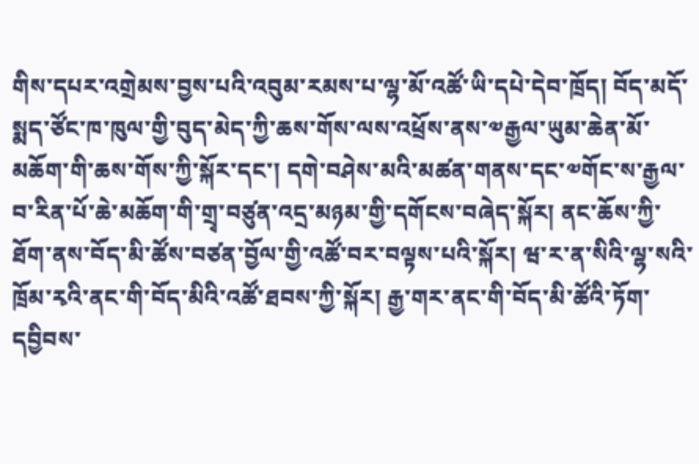གིས་དཔར་འགྲེམས་བྱས་པའི་འབུམ་རམས་པ་ལྷ་མོ་འཚོ་ཡི་དཔེ་དེབ་ཁྲོད། བོད་མདོ་སྨད་ཙོང་ཁ་ཁུལ་གྱི་བུད་མེད་ཀྱི་ཆས་གོས་ལས་འཕྲོས་ནས་༧རྒྱལ་ཡུམ་ཆེན་མོ་མཆོག་གི་ཆས་གོས་ཀྱི་སྐོར་དང་། དགེ་བཤེས་མའི་མཚན་གནས་དང་༧གོང་ས་རྒྱལ་བ་རིན་པོ་ཆེ་མཆོག་གི་གྲྭ་བཙུན་འདྲ་མཉམ་གྱི་དགོངས་བཞེད་སྐོར། ནང་ཆོས་ཀྱི་ཐོག་ནས་བོད་མི་ཚོས་བཙན་བྱོལ་གྱི་འཚོ་བར་བལྟས་པའི་སྐོར། ཝ་ར་ན་སིའི་ལྷ་སའི་ཁྲོམ་རྭའི་ནང་གི་བོད་མིའི་འཚོ་ཐབས་ཀྱི་སྐོར། རྒྱ་གར་ནང་གི་བོད་མི་ཚོའི་ཏོག་དབྱིབས་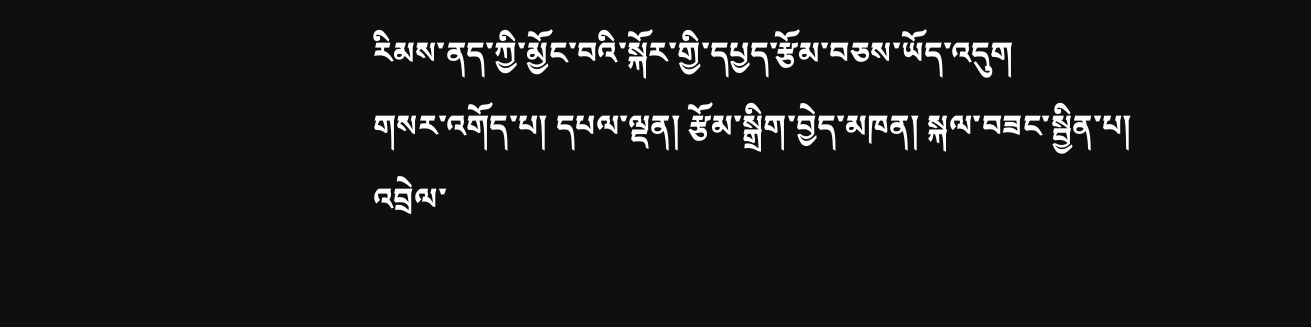རིམས་ནད་ཀྱི་མྱོང་བའི་སྐོར་གྱི་དཔྱད་རྩོམ་བཅས་ཡོད་འདུག
གསར་འགོད་པ། དཔལ་ལྡན། རྩོམ་སྒྲིག་བྱེད་མཁན། སྐལ་བཟང་སྦྱིན་པ།
འབྲེལ་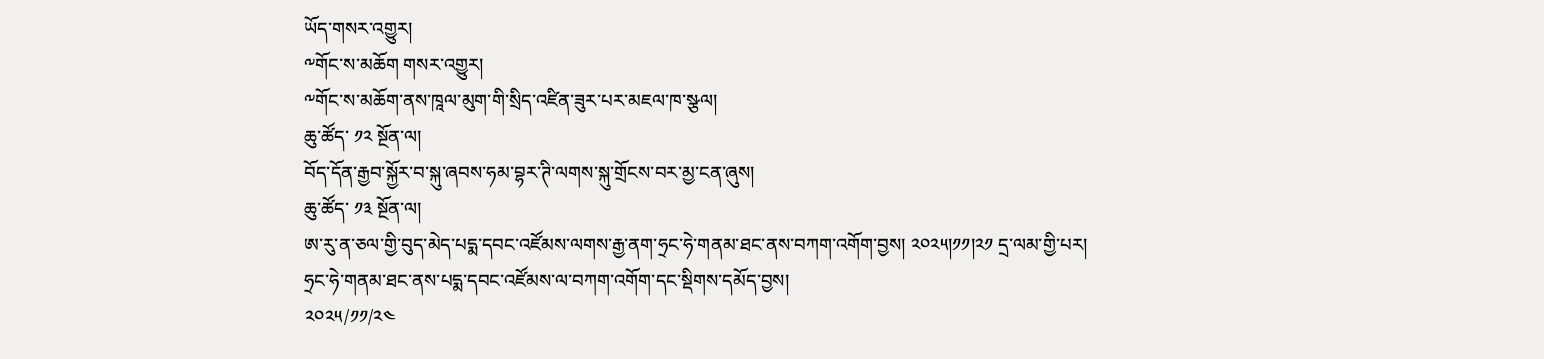ཡོད་གསར་འགྱུར།
༸གོང་ས་མཆོག གསར་འགྱུར།
༸གོང་ས་མཆོག་ནས་ཁཱལ་མུག་གི་སྲིད་འཛིན་ཟུར་པར་མཇལ་ཁ་སྩལ།
ཆུ་ཚོད་ ༡༢ སྔོན་ལ།
བོད་དོན་རྒྱབ་སྐྱོར་བ་སྐུ་ཞབས་ཧམ་བྷར་ཊི་ལགས་སྐུ་གྲོངས་བར་མྱ་ངན་ཞུས།
ཆུ་ཚོད་ ༡༣ སྔོན་ལ།
ཨ་རུ་ན་ཅལ་གྱི་བུད་མེད་པདྨ་དབང་འཛོམས་ལགས་རྒྱ་ནག་ཧྲང་ཧེ་གནམ་ཐང་ནས་བཀག་འགོག་བྱས། ༢༠༢༥།༡༡།༢༡ དྲ་ལམ་གྱི་པར།
ཧྲང་ཧེ་གནམ་ཐང་ནས་པདྨ་དབང་འཛོམས་ལ་བཀག་འགོག་དང་སྡིགས་དམོད་བྱས།
༢༠༢༥/༡༡/༢༤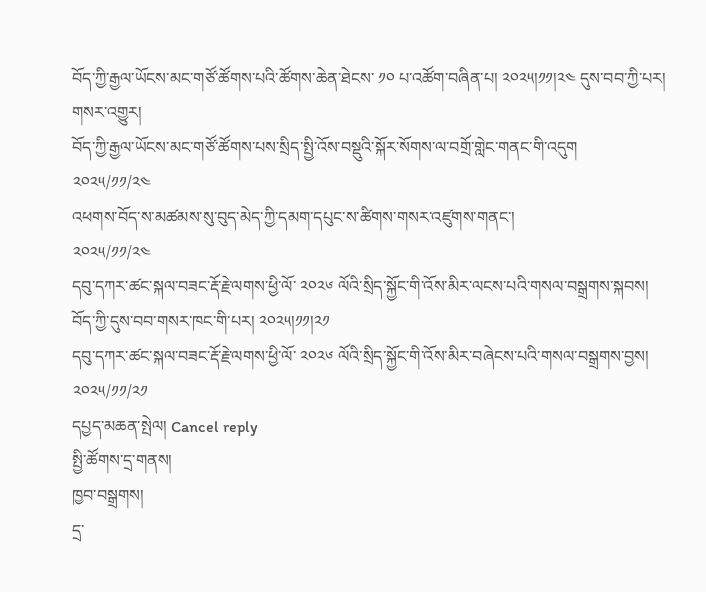བོད་ཀྱི་རྒྱལ་ཡོངས་མང་གཙོ་ཚོགས་པའི་ཚོགས་ཆེན་ཐེངས་ ༡༠ པ་འཚོག་བཞིན་པ། ༢༠༢༥།༡༡།༢༤ དུས་བབ་ཀྱི་པར།
གསར་འགྱུར།
བོད་ཀྱི་རྒྱལ་ཡོངས་མང་གཙོ་ཚོགས་པས་སྲིད་སྤྱི་འོས་བསྡུའི་སྐོར་སོགས་ལ་བགྲོ་གླེང་གནང་གི་འདུག
༢༠༢༥/༡༡/༢༤
འཕགས་བོད་ས་མཚམས་སུ་བུད་མེད་ཀྱི་དམག་དཔུང་ས་ཚིགས་གསར་འཛུགས་གནང་།
༢༠༢༥/༡༡/༢༤
དབུ་དཀར་ཚང་སྐལ་བཟང་རྡོ་རྗེ་ལགས་ཕྱི་ལོ་ ༢༠༢༦ ལོའི་སྲིད་སྐྱོང་གི་འོས་མིར་ལངས་པའི་གསལ་བསྒྲགས་སྐབས། བོད་ཀྱི་དུས་བབ་གསར་ཁང་གི་པར། ༢༠༢༥།༡༡།༢༡
དབུ་དཀར་ཚང་སྐལ་བཟང་རྡོ་རྗེ་ལགས་ཕྱི་ལོ་ ༢༠༢༦ ལོའི་སྲིད་སྐྱོང་གི་འོས་མིར་བཞེངས་པའི་གསལ་བསྒྲགས་བྱས།
༢༠༢༥/༡༡/༢༡
དཔྱད་མཆན་སྤེལ། Cancel reply
སྤྱི་ཚོགས་དྲ་གནས།
ཁྱབ་བསྒྲགས།
དྲ་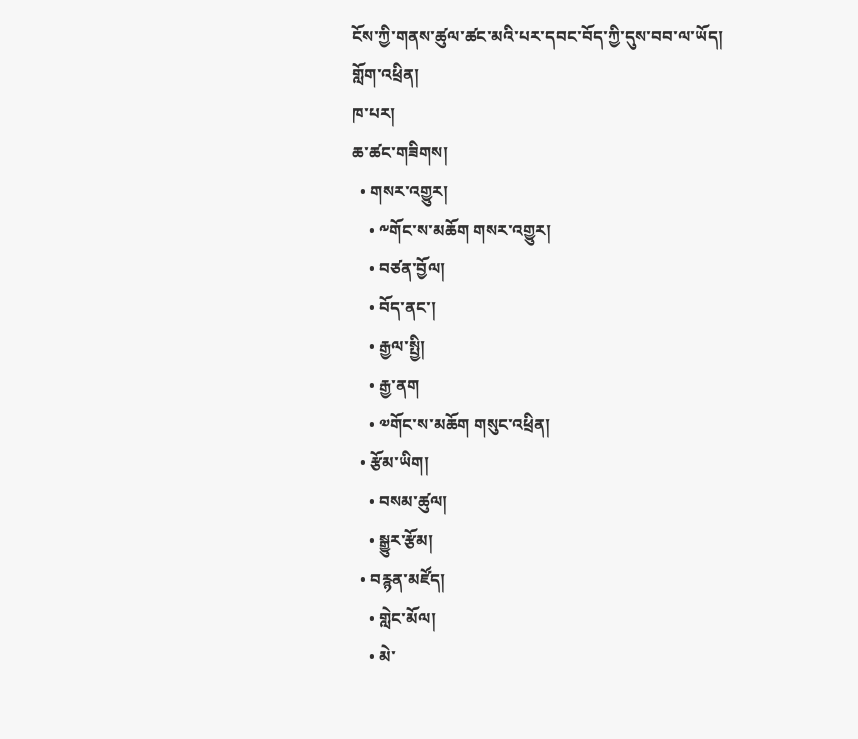ངོས་ཀྱི་གནས་ཚུལ་ཚང་མའི་པར་དབང་བོད་ཀྱི་དུས་བབ་ལ་ཡོད།
གློག་འཕྲིན།
ཁ་པར།
ཆ་ཚང་གཟིགས།
  • གསར་འགྱུར།
    • ༸གོང་ས་མཆོག གསར་འགྱུར།
    • བཙན་བྱོལ།
    • བོད་ནང་།
    • རྒྱལ་སྤྱི།
    • རྒྱ་ནག
    • ༧གོང་ས་མཆོག གསུང་འཕྲིན།
  • རྩོམ་ཡིག།
    • བསམ་ཚུལ།
    • སྒྱུར་རྩོམ།
  • བརྙན་མཛོད།
    • གླེང་མོལ།
    • མེ་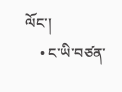ལོང་།
    • ང་ཡི་བཙན་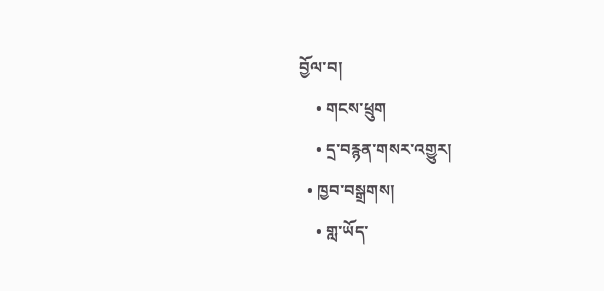བྱོལ་བ།
    • གངས་ཕྲུག
    • དྲ་བརྙན་གསར་འགྱུར།
  • ཁྱབ་བསྒྲགས།
    • གླ་ཡོད་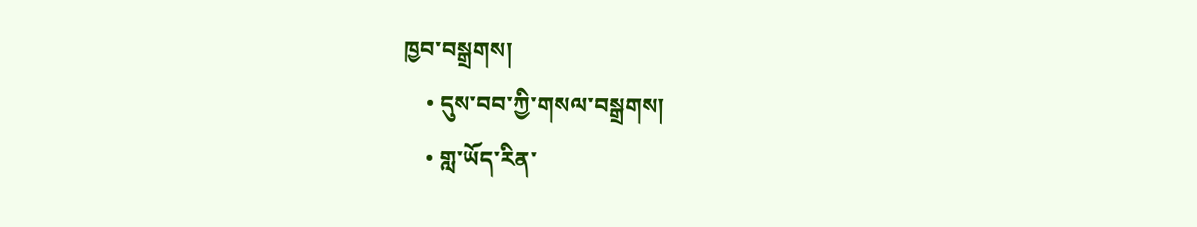ཁྱབ་བསྒྲགས།
    • དུས་བབ་ཀྱི་གསལ་བསྒྲགས།
    • གླ་ཡོད་རིན་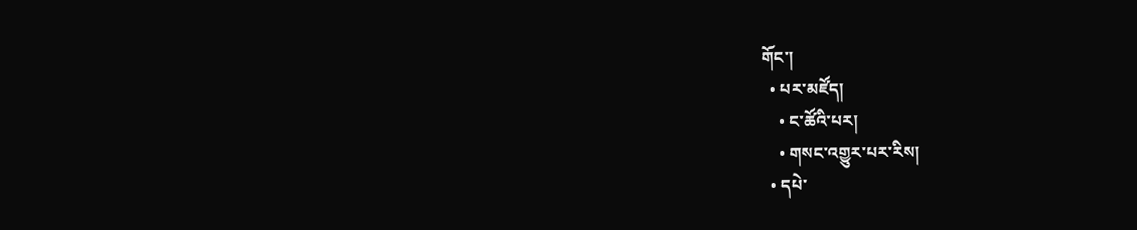གོང་།
  • པར་མཛོད།
    • ང་ཚོའི་པར།
    • གསང་འགྱུར་པར་རིས།
  • དཔེ་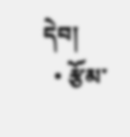དེབ།
  • རྩོམ་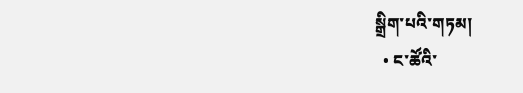སྒྲིག་པའི་གཏམ།
  • ང་ཚོའི་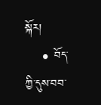སྐོར།
    • བོད་ཀྱི་དུས་བབ་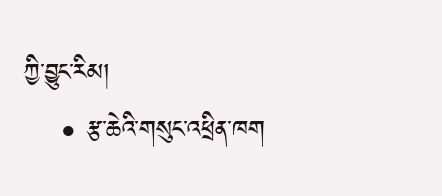ཀྱི་བྱུང་རིམ།
    • རྩ་ཆེའི་གསུང་འཕྲིན་ཁག